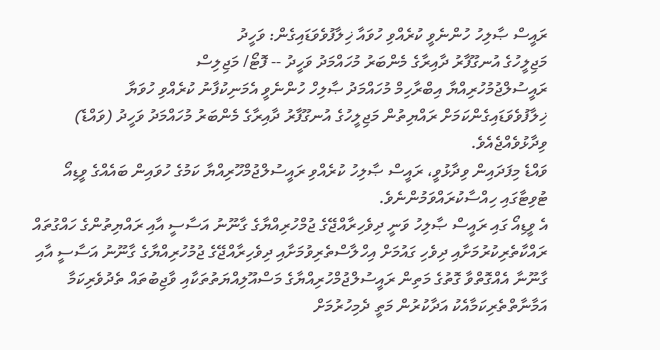ރައީސް ޞާލިހު ހުންނެވީ ކުރެއްވި ހުވައާ ޚިލާފުވެވަޑައިގެން: ވަހީދު
މަޖިލީހުގެ އުނގޫފާރު ދާއިރާގެ މެންބަރު މުހައްމަދު ވަހީދު -- ފޮޓޯ/ މަޖިލިސް
ރައީސުލްޖުމުހުރިއްޔާ އިބްރާހިމް މުހައްމަދު ޞާލިހް ހުންނެވީ އެމަނިކުފާނު ކުރެއްވި ހުވަޔާ ޚިލާފުވެވަޑައިގެންކަމަށް ރައްޔިތުން މަޖިލީހުގެ އުނގޫފާރު ދާއިރާގެ މެންބަރު މުހައްމަދު ވަހީދު (ވައްޑެ) ވިދާޅުވެއްޖެއެވެ.
ވައްޑެ މިފަދައިން ވިދާޅުވީ، ރައީސް ޞާލިހު ކުރެއްވި ރައީސުލްޖުމްހޫރިއްޔާ ކަމުގެ ހުވައިން ބައެއްގެ ވީޑިއޯ ޓުވިޓާގައި ހިއްސާކުރައްވަމުންނެވެ.
އެ ވީޑިއޯ ގައި ރައީސް ޞާލިހު ވަނީ ދިވެހިރާއްޖޭގެ ޖުމްހުރިއްޔާގެ ގާނޫނު އަސާސީ އާއި ރައްޔިތުންގެ ހައްގުތައް ރައްކާތެރިކުރުމަށާއި ދިވެހި ގައުމަށް އިހްލާސްތެރިވުމަށާއި ދިވެހިރާއްޖޭގެ ޖުމުހުރިއްޔާގެ ގާނޫނު އަސާސީ އާއި ގާނޫނާ އެއްގޮތްވާ ގޮތުގެ މަތިން ރައީސުލްޖުމްހުރިއްޔާގެ މަސްއޫލިއްޔަތުތަކާއި ވާޖިބުތައް ތެދުވެރިކަމާ އަމާނާތްތެރިކަމާއެކު އަދާކުރުން މަތީ ދެމިހުރުމަށް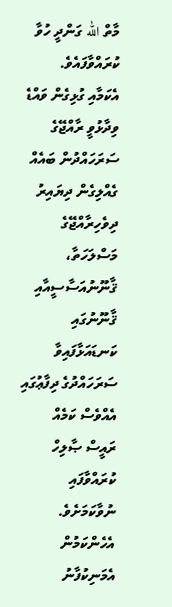މާތް الله ގަންދީ ހުވާ ކުރައްވާފައެވެ.
އެކަމާއި ގުޅިގެން ވައްޑެ ވިދާޅުވީ ރާއްޖޭގެ ސަރަހައްދުން ބައެއް ގެއްލިގެން ދިޔައިރު ދިވެހިރާއްޖޭގެ މަސްލަހަތާ، ޤާނޫނުއަސާސީއާއި ޤާނޫނުގައި ކަނޑައަޅާފައިވާ ސަރަހައްދުގެ ދިފާޢުގައި އެއްވެސް ކަމެއް ރައީސް ޞާލިހް ކުރައްވާފައި ނުވާކަމަށެވެ.
އެހެންކަމުން އެމަނިކުފާނު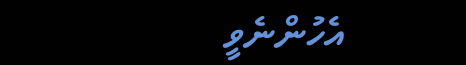އެހުންނެވީ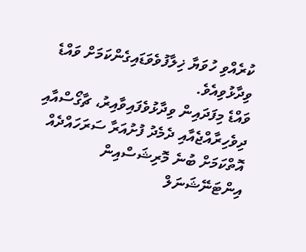ކުރެއްވި ހުވަޔާ ޚިލާފުވެވަޑައިގެންކަމަށް ވައްޑެ ވިދާޅުވިއެވެ.
ވައްޑެ މިފަދައިން ވިދާޅުވެފައިވާއިރު، ޗާގޯސްއާއި ދިވެހިރާއްޖެއާއި ދެމެދު ފުށުއަރާ ސަރަހައްދެއް އޮތްކަމަށް ބުނެ މޮރިޝަސްއިން އިންޓަނޭޝަނަލް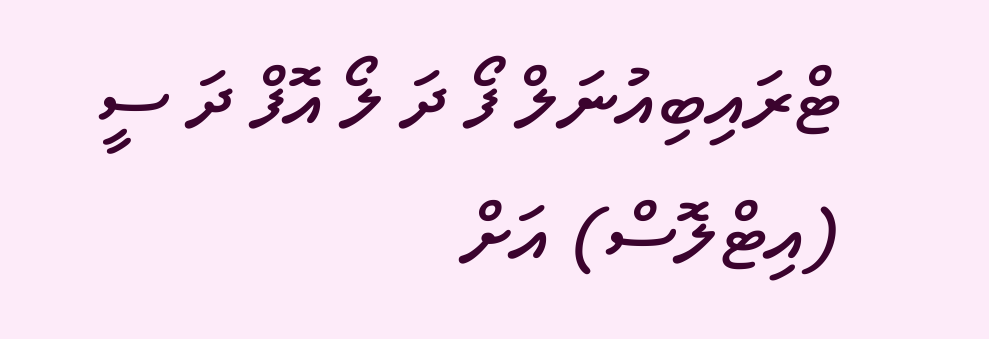ޓްރައިބިއުނަލް ފޯ ދަ ލޯ އޮފް ދަ ސީ (އިޓްލޮސް) އަށް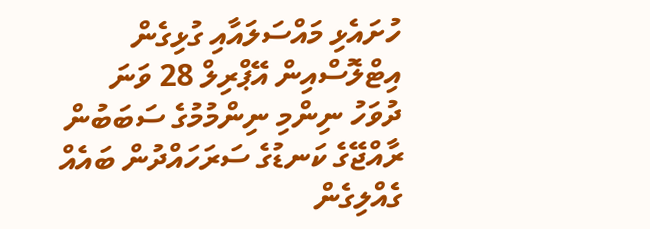ހުށައެޅި މައްސަލައާއި ގުޅިގެން އިޓްލޮސްއިން އޭޕްރިލް 28 ވަނަ ދުވަހު ނިންމި ނިންމުމުގެ ސަބަބުން ރާއްޖޭގެ ކަނޑުގެ ސަރަހައްދުން ބައެއް ގެއްލިގެން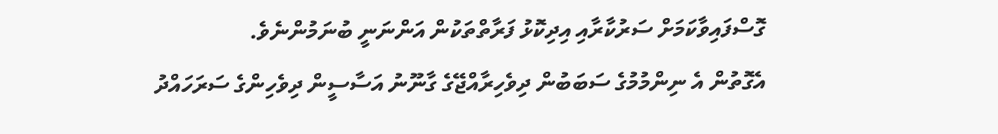ގޮސްފައިވާކަމަށް ސަރުކާރާއި އިދިކޮޅު ފަރާތްތަކުން އަންނަނީ ބުނަމުންނެވެ.
އެގޮތުން އެ ނިންމުމުގެ ސަބަބުން ދިވެހިރާއްޖޭގެ ގާނޫނު އަސާސީން ދިވެހިންގެ ސަރަހައްދު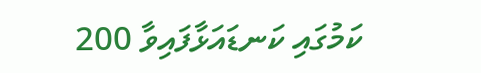ކަމުގައި ކަނޑައަޅާފައިވާ 200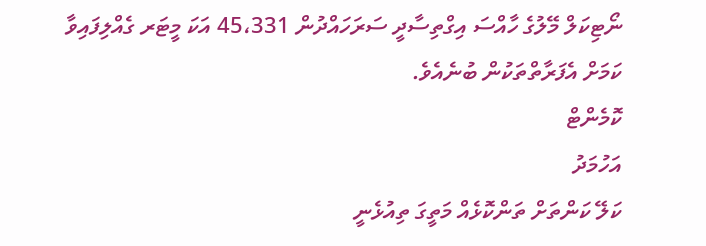ނޯޓިކަލް މޭލުގެ ހާއްސަ އިގްތިސާދީ ސަރަހައްދުން 45،331 އަކަ މީޓަރ ގެއްލިފައިވާ ކަމަށް އެފަރާތްތަކުން ބުނެއެވެ.
ކޮމެންޓް
އަހުމަދު
ކަލޭ ކަންތަށް ތަންކޮޅެއް މަތީގަ ތިއުޅެނީ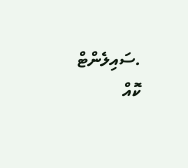.ސައިލެންޓް ކޮއް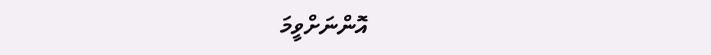އޮންނަށްވީމަ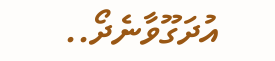އުދަގޫވާނެދޯ..